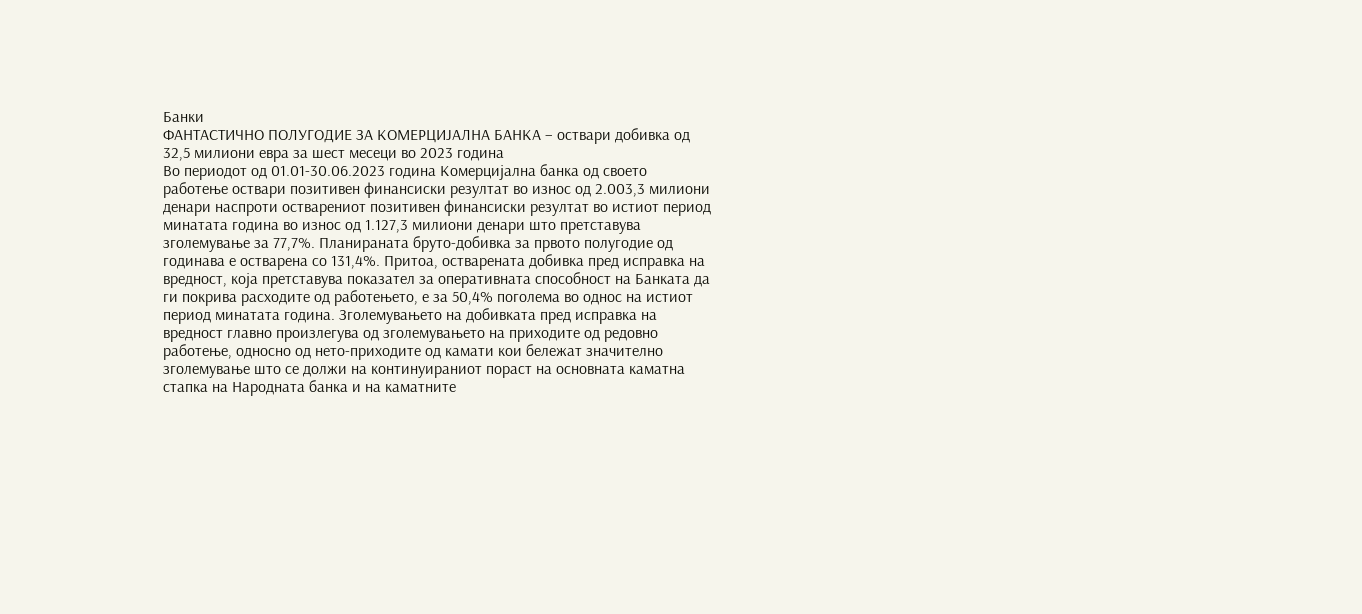Банки
ФАНТАСТИЧНО ПОЛУГОДИЕ ЗА КОМЕРЦИЈАЛНА БАНКА – оствари добивка од 32,5 милиони евра за шест месеци во 2023 година
Во периодот од 01.01-30.06.2023 година Комерцијална банка од своето работење оствари позитивен финансиски резултат во износ од 2.003,3 милиони денари наспроти остварениот позитивен финансиски резултат во истиот период минатата година во износ од 1.127,3 милиони денари што претставува зголемување за 77,7%. Планираната бруто-добивка за првото полугодие од годинава е остварена со 131,4%. Притоа, остварената добивка пред исправка на вредност, која претставува показател за оперативната способност на Банката да ги покрива расходите од работењето, е за 50,4% поголема во однос на истиот период минатата година. Зголемувањето на добивката пред исправка на вредност главно произлегува од зголемувањето на приходите од редовно работење, односно од нето-приходите од камати кои бележат значително зголемување што се должи на континуираниот пораст на основната каматна стапка на Народната банка и на каматните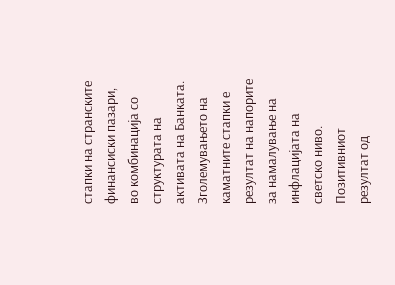стапки на странските финансиски пазари, во комбинација со структурата на активата на Банката. Зголемувањето на каматните стапки е резултат на напорите за намалување на инфлацијата на светско ниво.
Позитивниот резултат од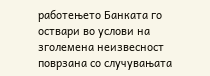работењето Банката го оствари во услови на зголемена неизвесност поврзана со случувањата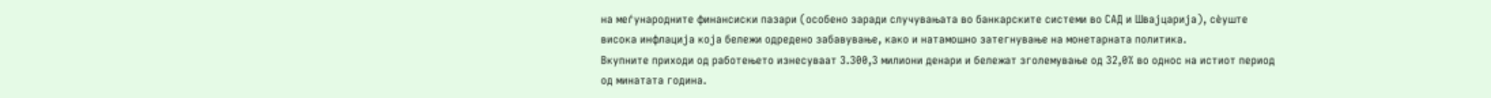на меѓународните финансиски пазари (особено заради случувањата во банкарските системи во САД и Швајцарија), сѐуште висока инфлација која бележи одредено забавување, како и натамошно затегнување на монетарната политика.
Вкупните приходи од работењето изнесуваат 3.300,3 милиони денари и бележат зголемување од 32,0% во однос на истиот период од минатата година.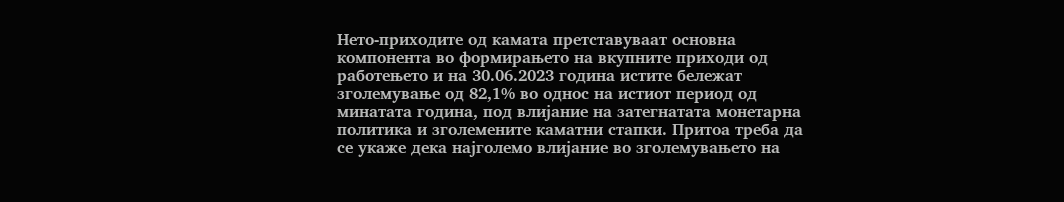Нето-приходите од камата претставуваат основна компонента во формирањето на вкупните приходи од работењето и на 30.06.2023 година истите бележат зголемување од 82,1% во однос на истиот период од минатата година, под влијание на затегнатата монетарна политика и зголемените каматни стапки. Притоа треба да се укаже дека најголемо влијание во зголемувањето на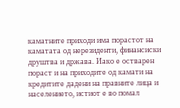каматните приходи има порастот на каматата од нерезиденти, финансиски друштва и држава. Иако е остварен пораст и на приходите од камати на кредитите дадени на правните лица и населението, истиот е во помал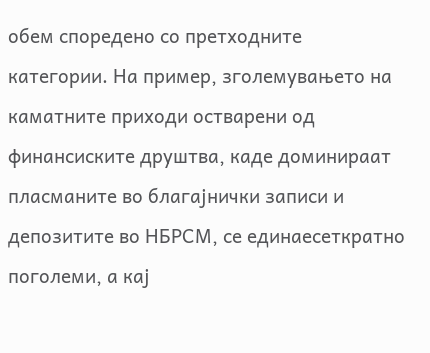обем споредено со претходните категории. На пример, зголемувањето на каматните приходи остварени од финансиските друштва, каде доминираат пласманите во благајнички записи и депозитите во НБРСМ, се единаесеткратно поголеми, а кај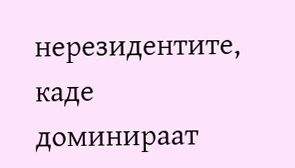нерезидентите, каде доминираат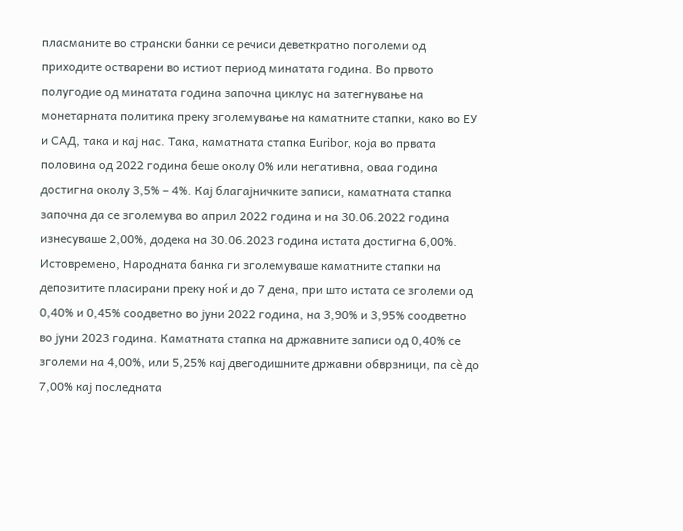пласманите во странски банки се речиси деветкратно поголеми од приходите остварени во истиот период минатата година. Во првото полугодие од минатата година започна циклус на затегнување на монетарната политика преку зголемување на каматните стапки, како во ЕУ и САД, така и кај нас. Така, каматната стапка Euribor, која во првата половина од 2022 година беше околу 0% или негативна, оваа година достигна околу 3,5% – 4%. Кај благајничките записи, каматната стапка започна да се зголемува во април 2022 година и на 30.06.2022 година изнесуваше 2,00%, додека на 30.06.2023 година истата достигна 6,00%. Истовремено, Народната банка ги зголемуваше каматните стапки на депозитите пласирани преку ноќ и до 7 дена, при што истата се зголеми од 0,40% и 0,45% соодветно во јуни 2022 година, на 3,90% и 3,95% соодветно во јуни 2023 година. Каматната стапка на државните записи од 0,40% се зголеми на 4,00%, или 5,25% кај двегодишните државни обврзници, па сѐ до 7,00% кај последната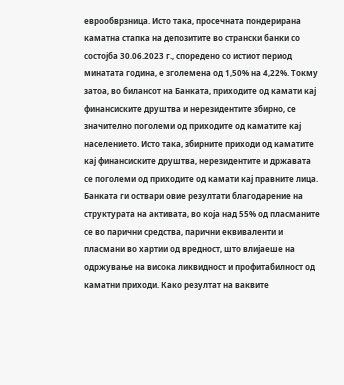еврообврзница. Исто така, просечната пондерирана каматна стапка на депозитите во странски банки со состојба 30.06.2023 г., споредено со истиот период минатата година, е зголемена од 1,50% на 4,22%. Токму затоа, во билансот на Банката, приходите од камати кај финансиските друштва и нерезидентите збирно, се значително поголеми од приходите од каматите кај населението. Исто така, збирните приходи од каматите кај финансиските друштва, нерезидентите и државата се поголеми од приходите од камати кај правните лица. Банката ги оствари овие резултати благодарение на структурата на активата, во која над 55% од пласманите се во парични средства, парични еквиваленти и пласмани во хартии од вредност, што влијаеше на одржување на висока ликвидност и профитабилност од каматни приходи. Како резултат на ваквите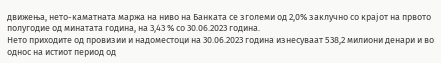движења, нето-каматната маржа на ниво на Банката се зголеми од 2,0% заклучно со крајот на првото полугодие од минатата година, на 3,43 % со 30.06.2023 година.
Нето приходите од провизии и надоместоци на 30.06.2023 година изнесуваат 538,2 милиони денари и во однос на истиот период од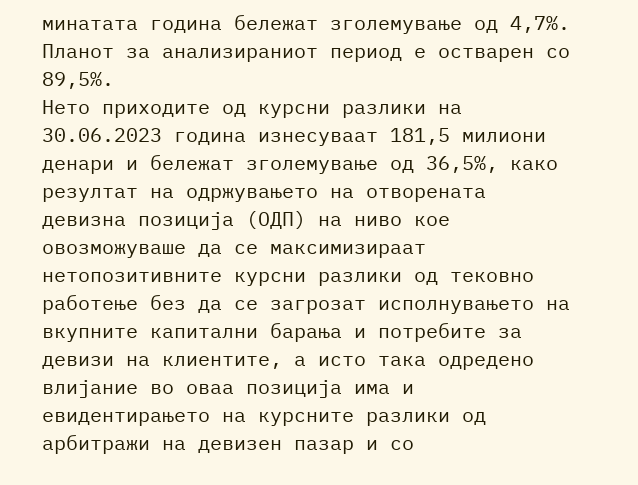минатата година бележат зголемување од 4,7%. Планот за анализираниот период е остварен со 89,5%.
Нето приходите од курсни разлики на 30.06.2023 година изнесуваат 181,5 милиони денари и бележат зголемување од 36,5%, како резултат на одржувањето на отворената девизна позиција (ОДП) на ниво кое овозможуваше да се максимизираат нетопозитивните курсни разлики од тековно работење без да се загрозат исполнувањето на вкупните капитални барања и потребите за девизи на клиентите, а исто така одредено влијание во оваа позиција има и евидентирањето на курсните разлики од арбитражи на девизен пазар и со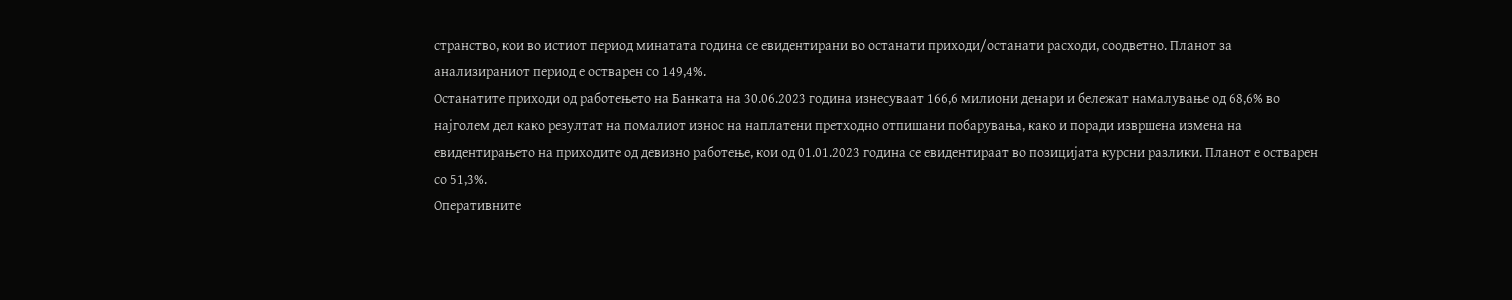странство, кои во истиот период минатата година се евидентирани во останати приходи/останати расходи, соодветно. Планот за анализираниот период е остварен со 149,4%.
Останатите приходи од работењето на Банката на 30.06.2023 година изнесуваат 166,6 милиони денари и бележат намалување од 68,6% во најголем дел како резултат на помалиот износ на наплатени претходно отпишани побарувања, како и поради извршена измена на евидентирањето на приходите од девизно работење, кои од 01.01.2023 година се евидентираат во позицијата курсни разлики. Планот е остварен со 51,3%.
Оперативните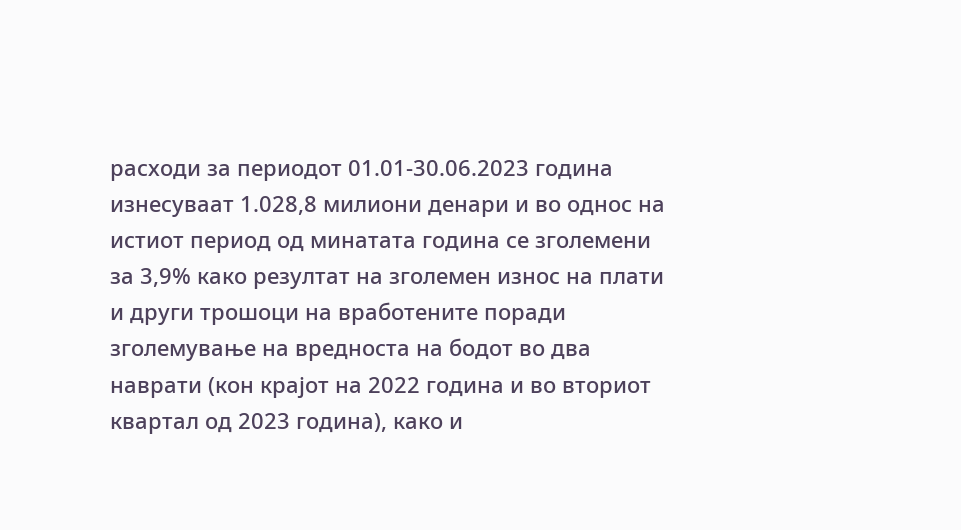расходи за периодот 01.01-30.06.2023 година изнесуваат 1.028,8 милиони денари и во однос на истиот период од минатата година се зголемени за 3,9% како резултат на зголемен износ на плати и други трошоци на вработените поради зголемување на вредноста на бодот во два наврати (кон крајот на 2022 година и во вториот квартал од 2023 година), како и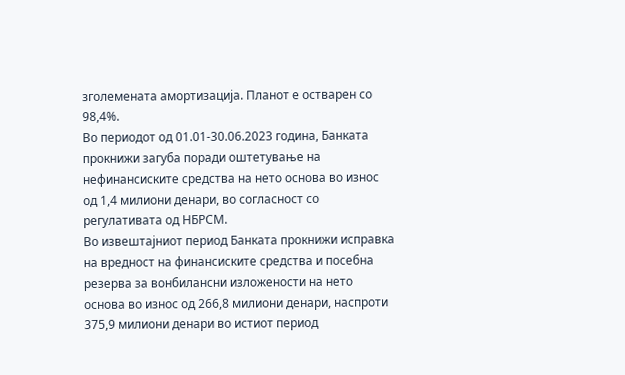зголемената амортизација. Планот е остварен со 98,4%.
Во периодот од 01.01-30.06.2023 година, Банката прокнижи загуба поради оштетување на нефинансиските средства на нето основа во износ од 1,4 милиони денари, во согласност со регулативата од НБРСМ.
Во извештајниот период Банката прокнижи исправка на вредност на финансиските средства и посебна резерва за вонбилансни изложености на нето основа во износ од 266,8 милиони денари, наспроти 375,9 милиони денари во истиот период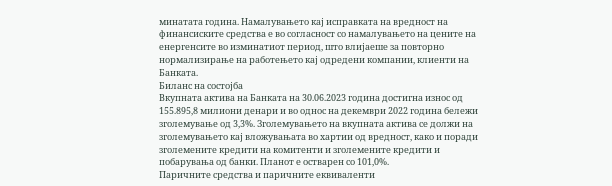минатата година. Намалувањето кај исправката на вредност на финансиските средства е во согласност со намалувањето на цените на енергенсите во изминатиот период, што влијаеше за повторно нормализирање на работењето кај одредени компании, клиенти на Банката.
Биланс на состојба
Вкупната актива на Банката на 30.06.2023 година достигна износ од 155.895,8 милиони денари и во однос на декември 2022 година бележи зголемување од 3,3%. Зголемувањето на вкупната актива се должи на зголемувањето кај вложувањата во хартии од вредност, како и поради зголемените кредити на комитенти и зголемените кредити и побарувања од банки. Планот е остварен со 101,0%.
Паричните средства и паричните еквиваленти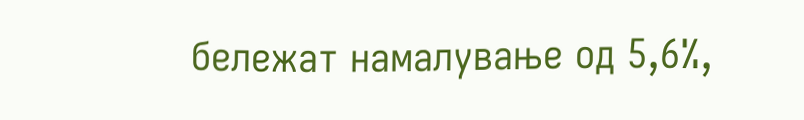бележат намалување од 5,6%,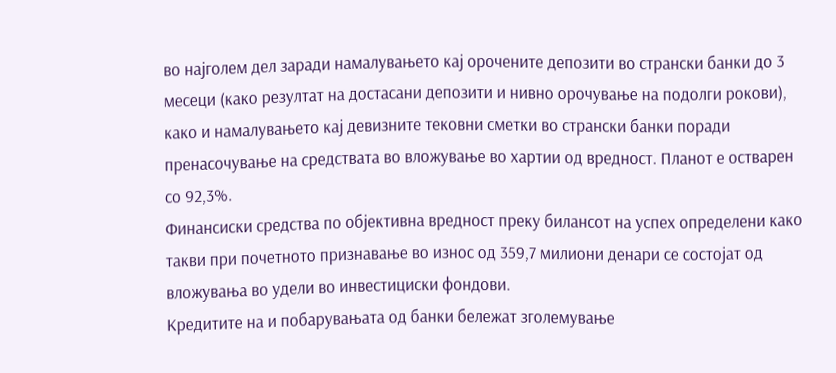во најголем дел заради намалувањето кај орочените депозити во странски банки до 3 месеци (како резултат на достасани депозити и нивно орочување на подолги рокови), како и намалувањето кај девизните тековни сметки во странски банки поради пренасочување на средствата во вложување во хартии од вредност. Планот е остварен со 92,3%.
Финансиски средства по објективна вредност преку билансот на успех определени како такви при почетното признавање во износ од 359,7 милиони денари се состојат од вложувања во удели во инвестициски фондови.
Кредитите на и побарувањата од банки бележат зголемување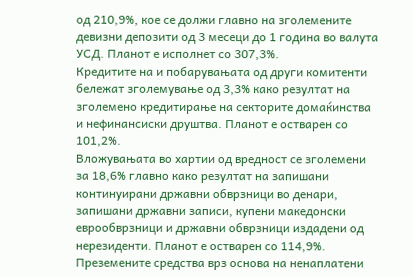од 210,9%, кое се должи главно на зголемените девизни депозити од 3 месеци до 1 година во валута УСД. Планот е исполнет со 307,3%.
Кредитите на и побарувањата од други комитенти бележат зголемување од 3,3% како резултат на зголемено кредитирање на секторите домаќинства и нефинансиски друштва. Планот е остварен со 101,2%.
Вложувањата во хартии од вредност се зголемени за 18,6% главно како резултат на запишани континуирани државни обврзници во денари, запишани државни записи, купени македонски еврообврзници и државни обврзници издадени од нерезиденти. Планот е остварен со 114,9%.
Преземените средства врз основа на ненаплатени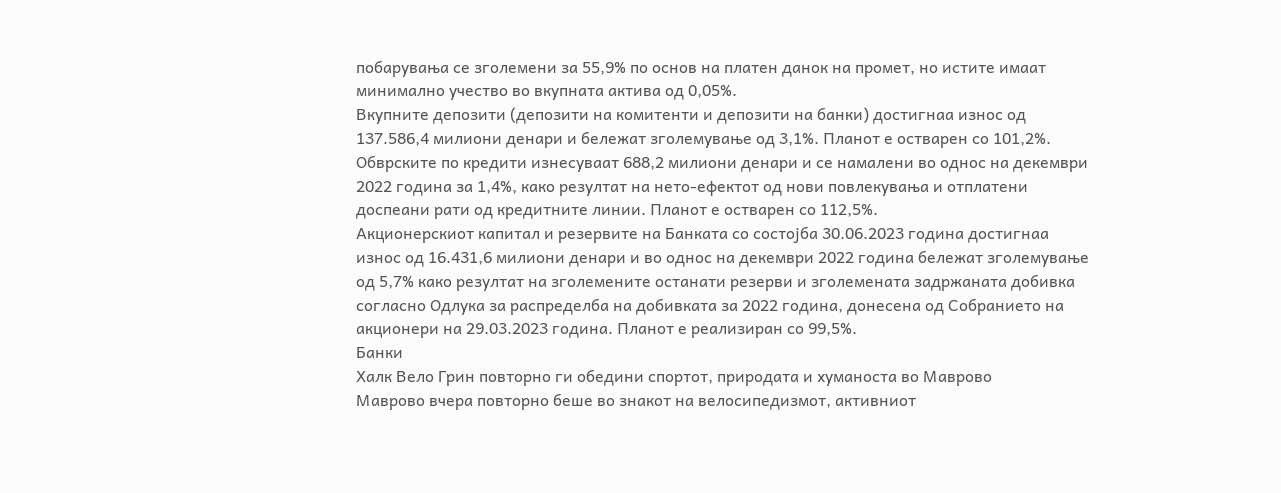побарувања се зголемени за 55,9% по основ на платен данок на промет, но истите имаат минимално учество во вкупната актива од 0,05%.
Вкупните депозити (депозити на комитенти и депозити на банки) достигнаа износ од 137.586,4 милиони денари и бележат зголемување од 3,1%. Планот е остварен со 101,2%.
Обврските по кредити изнесуваат 688,2 милиони денари и се намалени во однос на декември 2022 година за 1,4%, како резултат на нето-ефектот од нови повлекувања и отплатени доспеани рати од кредитните линии. Планот е остварен со 112,5%.
Акционерскиот капитал и резервите на Банката со состојба 30.06.2023 година достигнаа износ од 16.431,6 милиони денари и во однос на декември 2022 година бележат зголемување од 5,7% како резултат на зголемените останати резерви и зголемената задржаната добивка согласно Одлука за распределба на добивката за 2022 година, донесена од Собранието на акционери на 29.03.2023 година. Планот е реализиран со 99,5%.
Банки
Халк Вело Грин повторно ги обедини спортот, природата и хуманоста во Маврово
Маврово вчера повторно беше во знакот на велосипедизмот, активниот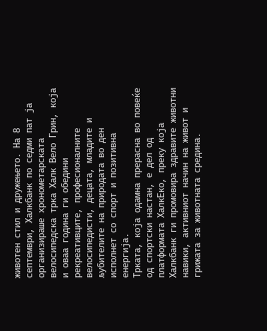животен стил и дружењето. На 8 септември, Халкбанк по седми пат ја организираше хронометарската велосипедска трка Халк Вело Грин, која и оваа година ги обедини рекреативците, професионалните велосипедисти, децата, младите и љубителите на природата во ден исполнет со спорт и позитивна енергија.
Трката, која одамна прерасна во повеќе од спортски настан, е дел од платформата ХалкЕко, преку која Халкбанк ги промовира здравите животни навики, активниот начин на живот и грижата за животната средина.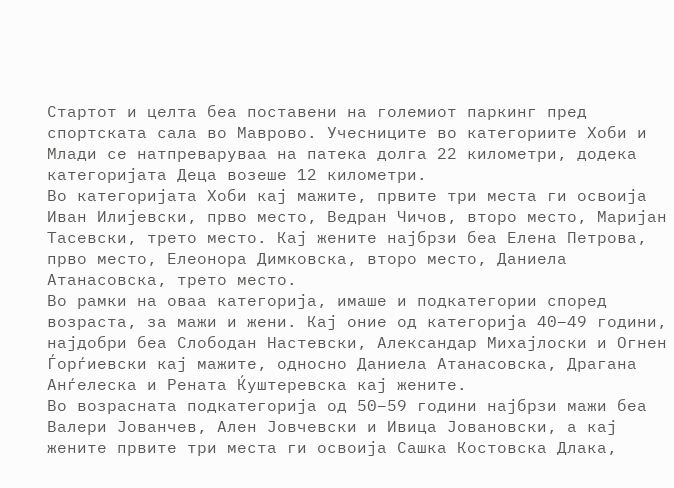Стартот и целта беа поставени на големиот паркинг пред спортската сала во Маврово. Учесниците во категориите Хоби и Млади се натпреваруваа на патека долга 22 километри, додека категоријата Деца возеше 12 километри.
Во категоријата Хоби кај мажите, првите три места ги освоија Иван Илијевски, прво место, Ведран Чичов, второ место, Маријан Тасевски, трето место. Кај жените најбрзи беа Елена Петрова, прво место, Елеонора Димковска, второ место, Даниела Атанасовска, трето место.
Во рамки на оваа категорија, имаше и подкатегории според возраста, за мажи и жени. Кај оние од категорија 40–49 години, најдобри беа Слободан Настевски, Александар Михајлоски и Огнен Ѓорѓиевски кај мажите, односно Даниела Атанасовска, Драгана Анѓелеска и Рената Ќуштеревска кај жените.
Во возрасната подкатегорија од 50–59 години најбрзи мажи беа Валери Јованчев, Ален Јовчевски и Ивица Јовановски, а кај жените првите три места ги освоија Сашка Костовска Длака,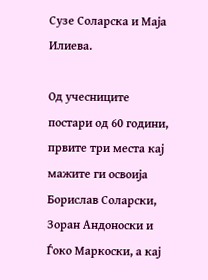Сузе Соларска и Маја Илиева.

Од учесниците постари од 60 години, првите три места кај мажите ги освоија Борислав Соларски, Зоран Андоноски и Ѓоко Маркоски, а кај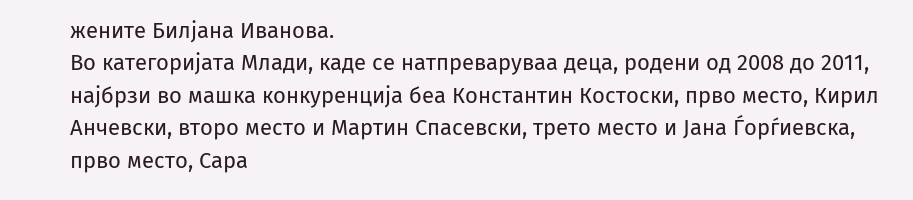жените Билјана Иванова.
Во категоријата Млади, каде се натпреваруваа деца, родени од 2008 до 2011, најбрзи во машка конкуренција беа Константин Костоски, прво место, Кирил Анчевски, второ место и Мартин Спасевски, трето место и Јана Ѓорѓиевска, прво место, Сара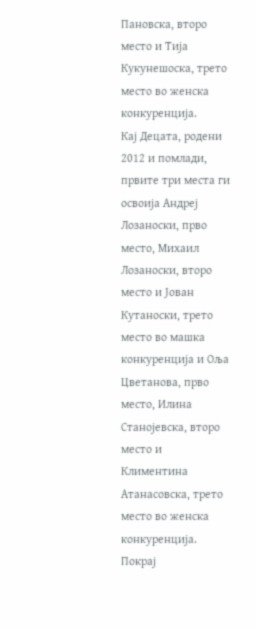Пановска, второ место и Тија Кукунешоска, трето место во женска конкуренција.
Кај Децата, родени 2012 и помлади, првите три места ги освоија Андреј Лозаноски, прво место, Михаил Лозаноски, второ место и Јован Кутаноски, трето место во машка конкуренција и Оља Цветанова, прво место, Илина Станојевска, второ место и Климентина Атанасовска, трето место во женска конкуренција.
Покрај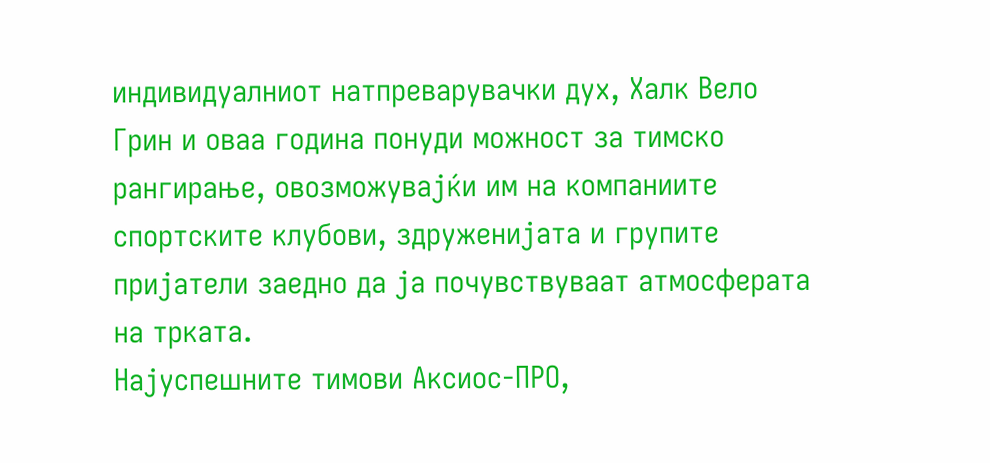индивидуалниот натпреварувачки дух, Халк Вело Грин и оваа година понуди можност за тимско рангирање, овозможувајќи им на компаниите спортските клубови, здруженијата и групите пријатели заедно да ја почувствуваат атмосферата на трката.
Најуспешните тимови Аксиос-ПРО,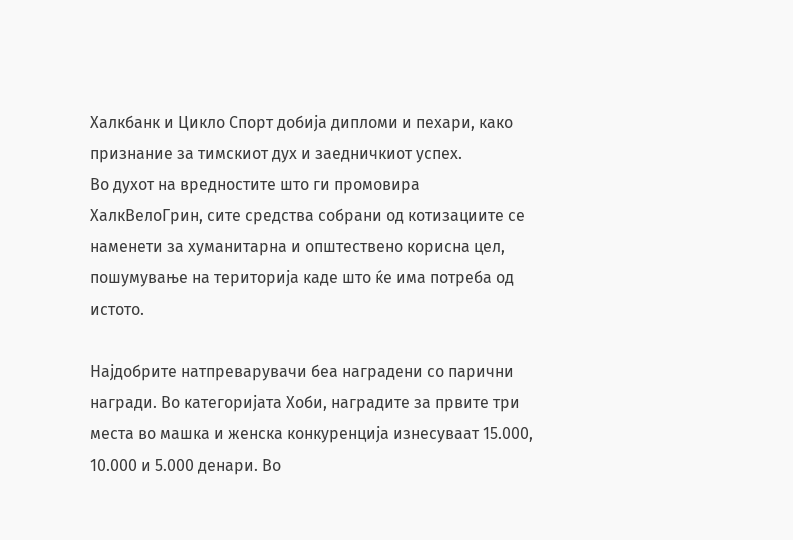Халкбанк и Цикло Спорт добија дипломи и пехари, како признание за тимскиот дух и заедничкиот успех.
Во духот на вредностите што ги промовира ХалкВелоГрин, сите средства собрани од котизациите се наменети за хуманитарна и општествено корисна цел, пошумување на територија каде што ќе има потреба од истото.

Најдобрите натпреварувачи беа наградени со парични награди. Во категоријата Хоби, наградите за првите три места во машка и женска конкуренција изнесуваат 15.000, 10.000 и 5.000 денари. Во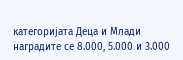категоријата Деца и Млади наградите се 8.000, 5.000 и 3.000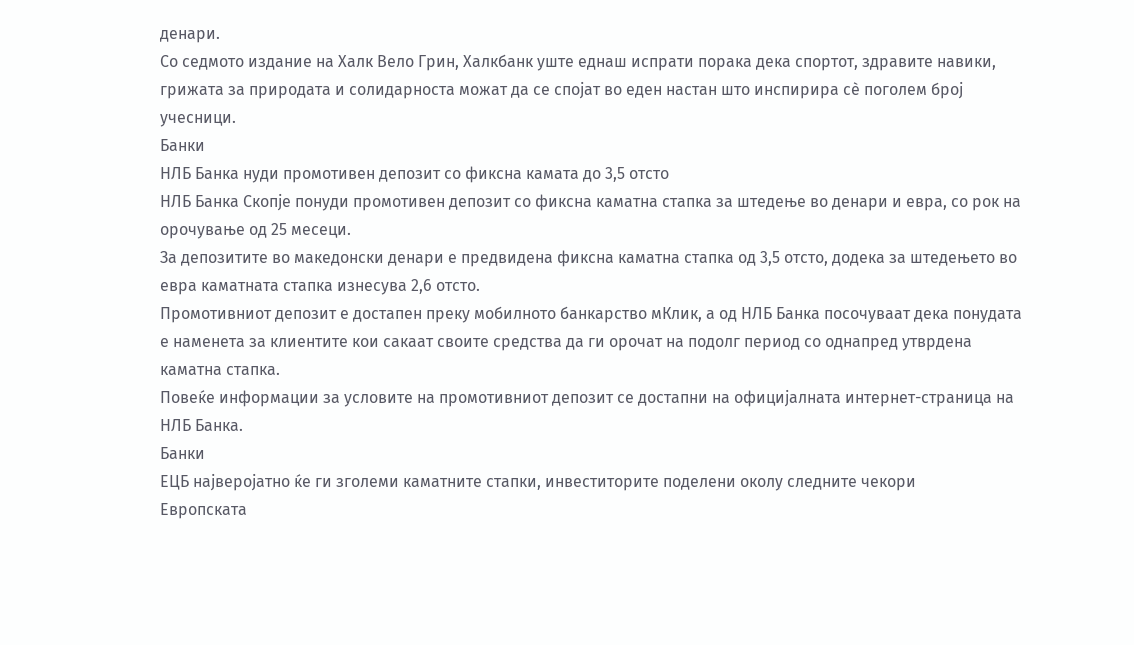денари.
Со седмото издание на Халк Вело Грин, Халкбанк уште еднаш испрати порака дека спортот, здравите навики, грижата за природата и солидарноста можат да се спојат во еден настан што инспирира сè поголем број учесници.
Банки
НЛБ Банка нуди промотивен депозит со фиксна камата до 3,5 отсто
НЛБ Банка Скопје понуди промотивен депозит со фиксна каматна стапка за штедење во денари и евра, со рок на орочување од 25 месеци.
За депозитите во македонски денари е предвидена фиксна каматна стапка од 3,5 отсто, додека за штедењето во евра каматната стапка изнесува 2,6 отсто.
Промотивниот депозит е достапен преку мобилното банкарство мКлик, а од НЛБ Банка посочуваат дека понудата е наменета за клиентите кои сакаат своите средства да ги орочат на подолг период со однапред утврдена каматна стапка.
Повеќе информации за условите на промотивниот депозит се достапни на официјалната интернет-страница на НЛБ Банка.
Банки
ЕЦБ најверојатно ќе ги зголеми каматните стапки, инвеститорите поделени околу следните чекори
Европската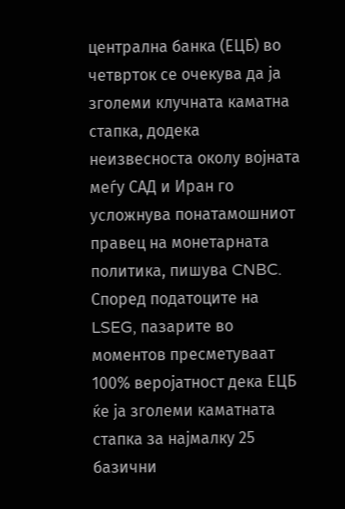централна банка (ЕЦБ) во четврток се очекува да ја зголеми клучната каматна стапка, додека неизвесноста околу војната меѓу САД и Иран го усложнува понатамошниот правец на монетарната политика, пишува CNBC.
Според податоците на LSEG, пазарите во моментов пресметуваат 100% веројатност дека ЕЦБ ќе ја зголеми каматната стапка за најмалку 25 базични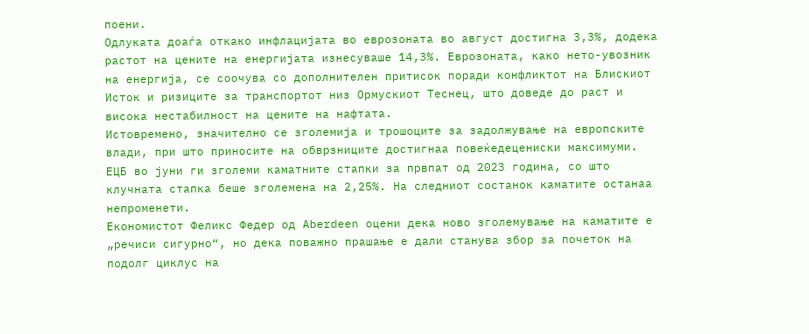поени.
Одлуката доаѓа откако инфлацијата во еврозоната во август достигна 3,3%, додека растот на цените на енергијата изнесуваше 14,3%. Еврозоната, како нето-увозник на енергија, се соочува со дополнителен притисок поради конфликтот на Блискиот Исток и ризиците за транспортот низ Ормускиот Теснец, што доведе до раст и висока нестабилност на цените на нафтата.
Истовремено, значително се зголемија и трошоците за задолжување на европските влади, при што приносите на обврзниците достигнаа повеќедецениски максимуми.
ЕЦБ во јуни ги зголеми каматните стапки за првпат од 2023 година, со што клучната стапка беше зголемена на 2,25%. На следниот состанок каматите останаа непроменети.
Економистот Феликс Федер од Aberdeen оцени дека ново зголемување на каматите е „речиси сигурно“, но дека поважно прашање е дали станува збор за почеток на подолг циклус на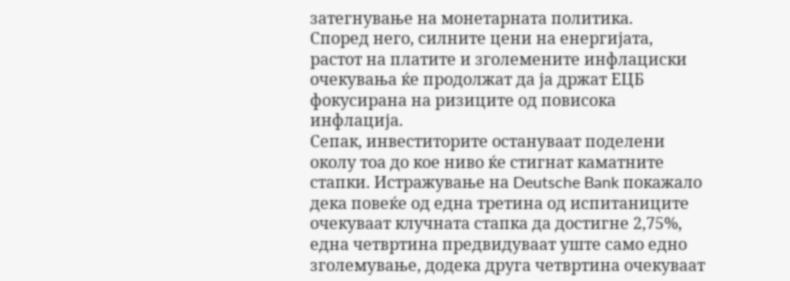затегнување на монетарната политика.
Според него, силните цени на енергијата, растот на платите и зголемените инфлациски очекувања ќе продолжат да ја држат ЕЦБ фокусирана на ризиците од повисока инфлација.
Сепак, инвеститорите остануваат поделени околу тоа до кое ниво ќе стигнат каматните стапки. Истражување на Deutsche Bank покажало дека повеќе од една третина од испитаниците очекуваат клучната стапка да достигне 2,75%, една четвртина предвидуваат уште само едно зголемување, додека друга четвртина очекуваат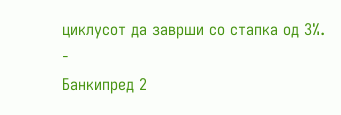циклусот да заврши со стапка од 3%.
-
Банкипред 2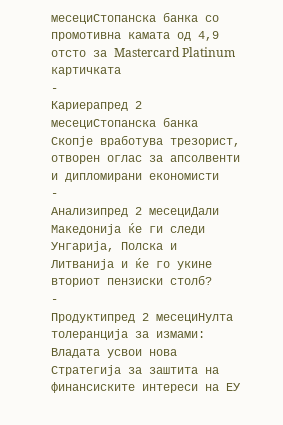месециСтопанска банка со промотивна камата од 4,9 отсто за Mastercard Platinum картичката
-
Кариерапред 2 месециСтопанска банка Скопје вработува трезорист, отворен оглас за апсолвенти и дипломирани економисти
-
Анализипред 2 месециДали Македонија ќе ги следи Унгарија, Полска и Литванија и ќе го укине вториот пензиски столб?
-
Продуктипред 2 месециНулта толеранција за измами: Владата усвои нова Стратегија за заштита на финансиските интереси на ЕУ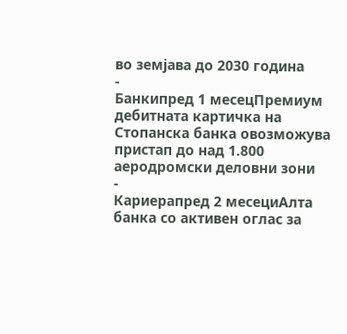во земјава до 2030 година
-
Банкипред 1 месецПремиум дебитната картичка на Стопанска банка овозможува пристап до над 1.800 аеродромски деловни зони
-
Кариерапред 2 месециАлта банка со активен оглас за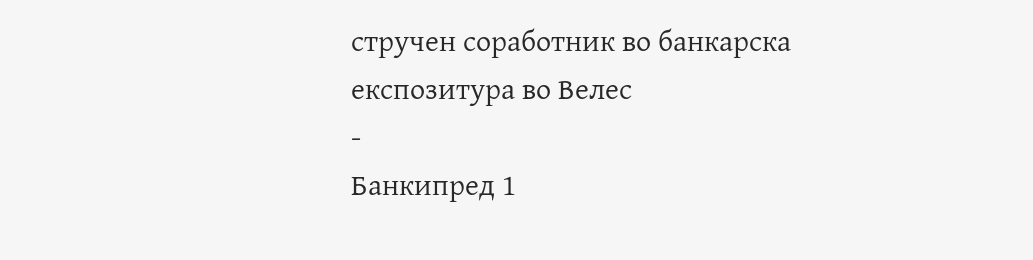стручен соработник во банкарска експозитура во Велес
-
Банкипред 1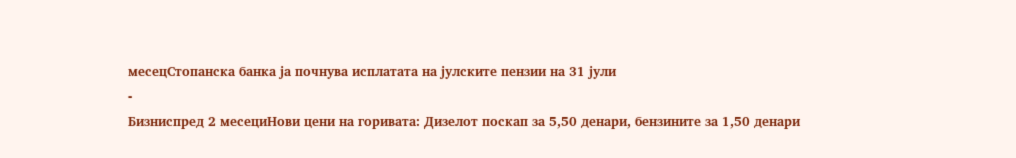месецСтопанска банка ја почнува исплатата на јулските пензии на 31 јули
-
Бизниспред 2 месециНови цени на горивата: Дизелот поскап за 5,50 денари, бензините за 1,50 денари